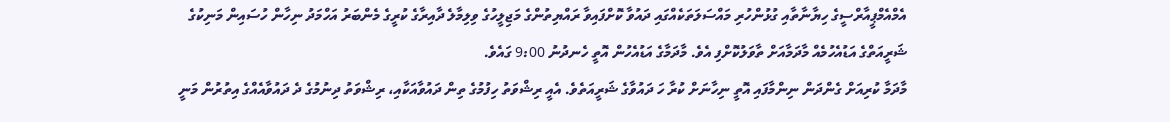އެމްއެމްޕީއާރްސީގެ ހިޔާނާތާއި ގުޅުންހުރި މައްސަލަތަކެއްގައި ދައުވާ ކޮށްފައިވާ ރައްޔިތުންގެ މަޖިލީހުގެ ވިލިމާލެ ދާއިރާގެ ކުރީގެ މެންބަރު އަހްމަދު ނިހާން ހުސައިން މަނިކުގެ ޝަރީއަތްގެ އަޑުއެހުމެއް މާދަމާއަށް ތާވަލުކޮށްފި އެވެ. މާދަމާގެ އަޑުއެހުން އޮތީ ހެނދުނު 9:00 ގައެވެ.
މާދަމާ ކުރިއަށް ގެންދަން ނިންމާފައި އޮތީ ނިހާނަށް ކުރާ ހަ ދައުވާގެ ޝަރީއަތެވެ. އެއީ ރިޝްވަތު ހިފުމުގެ ތިން ދައުވާއަކާއި، ރިޝްވަތު ދިނުމުގެ ދެ ދައުވާއެއްގެ އިތުރުން މަނީ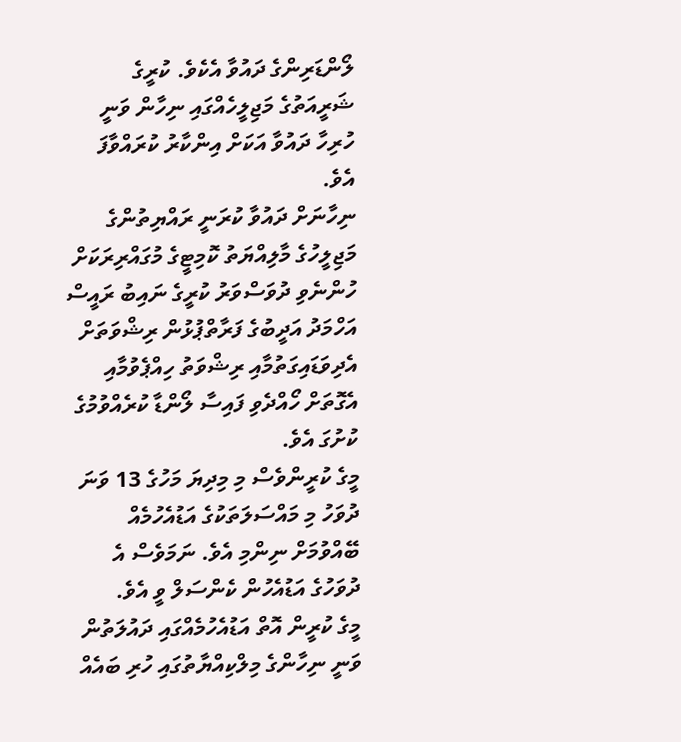ލޯންޑަރިންގެ ދައުވާ އެކެވެ. ކުރީގެ ޝަރީއަތުގެ މަޖިލީހެއްގައި ނިހާން ވަނީ ހުރިހާ ދައުވާ އަކަށް އިންކާރު ކުރައްވާފަ އެވެ.
ނިހާނަށް ދައުވާ ކުރަނީ ރައްޔިތުންގެ މަޖިލީހުގެ މާލިއްޔަތު ކޮމިޓީގެ މުގައްރިރަކަށް ހުންނެވި ދުވަސްވަރު ކުރީގެ ނައިބު ރައީސް އަހްމަދު އަދީބުގެ ފަރާތްޕުޅުން ރިޝްވަތަށް އެދިވަޑައިގަތުމާއި ރިޝްވަތު ހިއްޕެވުމާއި އެގޮތަށް ހޯއްދެވި ފައިސާ ލޯންޑާ ކުރެއްވުމުގެ ކުށުގަ އެވެ.
މީގެ ކުރީންވެސް މި މިދިޔަ މަހުގެ 13 ވަނަ ދުވަހު މި މައްސަލަތަކުގެ އަޑުއެހުމެއް ބޭއްވުމަށް ނިންމި އެވެ. ނަމަވެސް އެ ދުވަހުގެ އަޑުއެހުން ކެންސަލް ވީ އެވެ.
މީގެ ކުރީން އޮތް އަޑުއެހުމެއްގައި ދައުލަތުން ވަނީ ނިހާންގެ މިލްކިއްޔާތުގައި ހުރި ބައެއް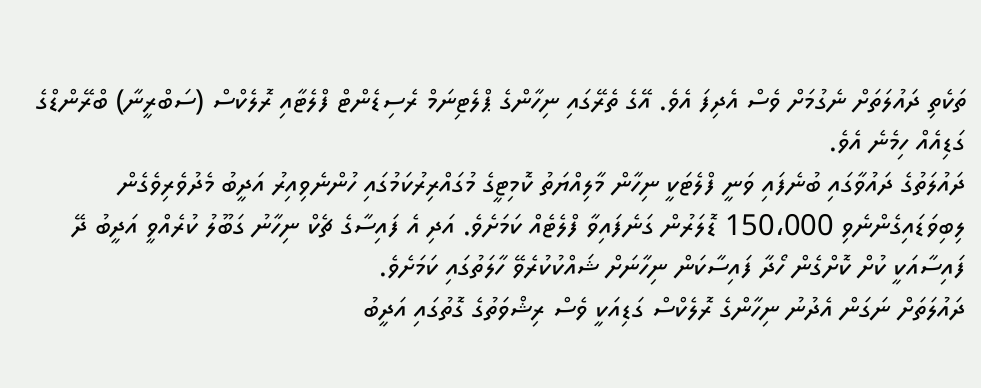ތަކެތި ދައުލަތަށް ނެގުމަށް ވެސް އެދިފަ އެވެ. އޭގެ ތެރޭގައި ނިހާންގެ ޕްލެޓިނަމް ރެސިޑެންޓް ފްލެޓާއި ރޮލެކްސް (ސަބްރީނާ) ބްރޭންޑްގެ ގަޑިއެއް ހިމެނެ އެވެ.
ދައުލަތުގެ ދައުވާގައި ބުނެފައި ވަނީ ފްލެޓަކީ ނިހާން މާލިއްޔަތު ކޮމިޓީގެ މުގައްރިރުކަމުގައި ހުންނެވިއިރު އަދީބު މެދުވެރިވެގެން ލިބިވަޑައިގެންނެވި 150،000 ޑޮލަރުން ގަނެފައިވާ ފްލެޓެއް ކަމަށެވެ. އަދި އެ ފައިސާގެ ޗެކް ނިހާނު ގަބޫލު ކުރެއްވީ އަދީބު ދޭ ފައިސާއަކީ ކުށް ކޮށްގެން ހޯދާ ފައިސާކަން ނިހާނަށް ޝައްކުކުރެވޭ ހާލަތުގައި ކަމަށެވެ.
ދައުލަތަށް ނަގަން އެދުނު ނިހާންގެ ރޮލެކްސް ގަޑިއަކީ ވެސް ރިޝްވަތުގެ ގޮތުގައި އަދީބު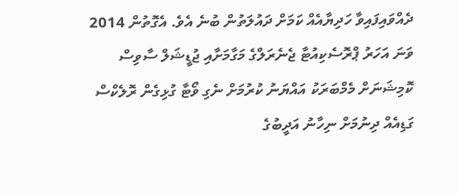ދެއްވައިފައިވާ ހަދިޔާއެއް ކަމަށް ދައުލަތުން ބުނެ އެވެ. އެގޮތުން 2014 ވަނަ އަހަރު ޕްރޮސެކިއުޓާ ޖެނެރަލްގެ މަގާމަށާއި ޖުޑީޝަލް ސާވިސް ކޮމިޝަނަށް މެމްބަރަކު އައްޔަނު ކުރުމަށް ނެގި ވޯޓާ ގުޅިގެން ރޮލެކްސް ގަޑިއެއް ދިނުމަށް ނިހާނު އަދީބުގެ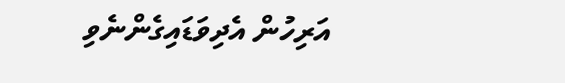އަރިހުން އެދިވަޑައިގެންނެވި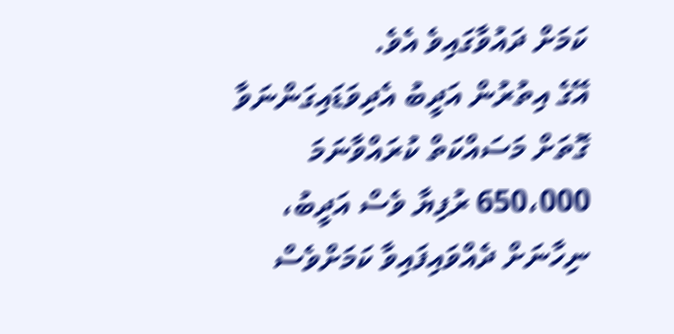ކަމަށް ދައުވާގައިވެ އެވެ.
އޭގެ އިތުރުން އަދީބު އެދިވަޑައިގަންނަވާ ގޮތަށް މަސައްކަތް ކުރައްވާނަމަ 650،000 ރުފިޔާ ވެސް އަދީބު، ނިހާނަށް ދެއްވައިފައިވާ ކަމަށްވެސް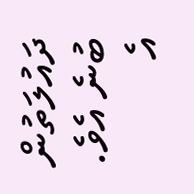ދައުލަތުން ބުނެ އެވެ. އެ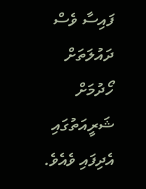ފައިސާ ވެސް ދައުލަތަށް ހޯދުމަށް ޝަރީއަތުގައި އެދިފައި ވެއެވެ.